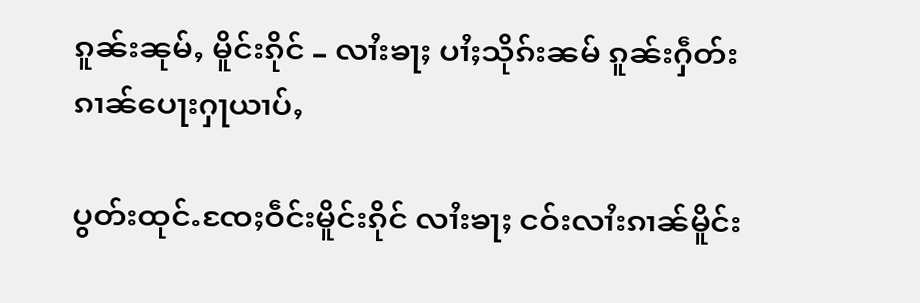ၵူၼ်းၼုမ်ႇ မိူင်းၵိုင် – လၢႆးၶႃႈ ပၢႆႈသိုၵ်းၼမ် ၵူၼ်းႁဵတ်းၵၢၼ်ပေႃးႁႃယၢပ်ႇ

ပွတ်းထုင်ႉၸႄႈဝဵင်းမိူင်းၵိုင် လၢႆးၶႃႈ ငဝ်းလၢႆးၵၢၼ်မိူင်း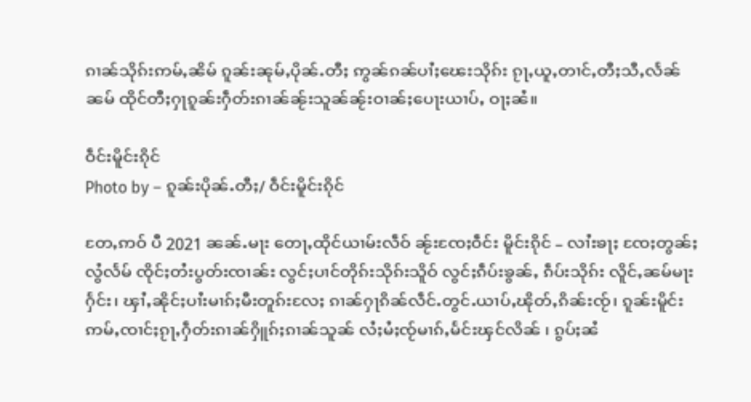ၵၢၼ်သိုၵ်းဢမ်ႇၼိမ် ၵူၼ်းၼုမ်ႇပိုၼ်ႉတီႈ ဢွၼ်ၵၼ်ပၢႆႈၽေးသိုၵ်း ၵႂႃႇယူႇတၢင်ႇတီႈသီႇလႅၼ်ၼမ် ထိုင်တီႈႁႃၵူၼ်းႁဵတ်းၵၢၼ်ၼႂ်းသူၼ်ၼႂ်းဝၢၼ်ႈပေႃးယၢပ်ႇ ဝႃႈၼႆ။

ဝဵင်းမိူင်းၵိုင်
Photo by – ၵူၼ်းပိုၼ်ႉတီႈ/ ဝဵင်းမိူင်းၵိုင်

တႄႇဢဝ် ပီ 2021 ၼၼ်ႉမႃး တေႃႇထိုင်ယၢမ်းလဵဝ် ၼႂ်းၸႄႈဝဵင်း မိူင်းၵိုင် – လၢႆးၶႃႈ ၸႄႈတွၼ်ႈလွႆလႅမ် ၸိုင်ႈတႆးပွတ်းၸၢၼ်း လွင်ႈပၢင်တိုၵ်းသိုၵ်းသိူဝ် လွင်ႈၵဵပ်းၶွၼ်ႇ ၵဵပ်းသိုၵ်း လိူင်ႇၼမ်မႃးႁႅင်း၊ ၾၢႆႇၼိုင်ႈပၢႆးမၢၵ်ႈမီးတူၵ်းလႄႈ ၵၢၼ်ႁႃၵိၼ်လဵင်ႉတွင်ႉယၢပ်ႇၽိုတ်ႇၵိၼ်းၸႂ်၊ ၵူၼ်းမိူင်းဢမ်ႇၸၢင်ႈၵႂႃႇႁဵတ်းၵၢၼ်ႁိူၵ်ႈၵၢၼ်သူၼ် လႆႈမႆႈၸႂ်မၢၵ်ႇမႅင်းၾင်လိၼ် ၊ ၵွပ်ႈၼႆ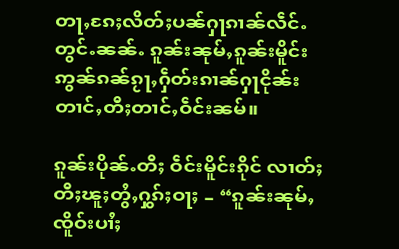တႃႇၵႄႈလိတ်ႈပၼ်ႁႃၵၢၼ်လဵင်ႉတွင်ႉၼၼ်ႉ ၵူၼ်းၼုမ်ႇၵူၼ်းမိူင်းဢွၼ်ၵၼ်ၵႂႃႇႁဵတ်းၵၢၼ်ႁႃငိုၼ်းတၢင်ႇတီႈတၢင်ႇဝဵင်းၼမ်။

ၵူၼ်းပိုၼ်ႉတီႈ ဝဵင်းမိူင်းၵိုင် လၢတ်ႈတီႈၽူႈတွႆႇႁွၵ်ႈဝႃႈ – “ၵူၼ်းၼုမ်ႇ ၸိူဝ်းပၢႆႈ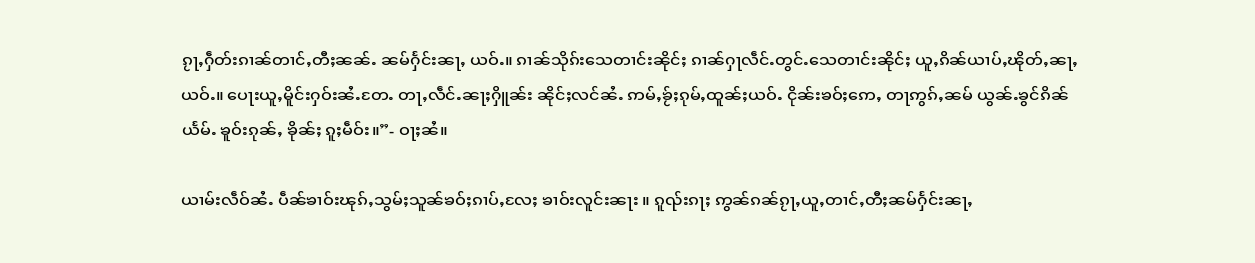ၵႂႃႇႁဵတ်းၵၢၼ်တၢင်ႇတီႈၼၼ်ႉ ၼမ်ႁႅင်းၼႃႇ ယဝ်ႉ။ ၵၢၼ်သိုၵ်းသေတၢင်းၼိုင်ႈ ၵၢၼ်ႁႃလဵင်ႉတွင်ႉသေတၢင်းၼိုင်ႈ ယူႇၵိၼ်ယၢပ်ႇၽိုတ်ႇၼႃႇယဝ်ႉ။ ပေႃးယူႇမိူင်းႁဝ်းၼႆႉတႄႉ တႃႇလဵင်ႉၼႃႈႁိူၼ်း ၼိုင်ႈလင်ၼႆႉ ဢမ်ႇၶႂ်ႈၵုမ်ႇထူၼ်ႈယဝ်ႉ ငိုၼ်းၶဝ်ႈဢေႇ တႃဢွၵ်ႇၼမ် ယွၼ်ႉၶွင်ၵိၼ်ယႅမ်ႉ ၶူဝ်းၵုၼ်ႇ ၶိုၼ်ႈ ၵူႈမဵဝ်း။”- ဝႃႈၼႆ။

ယၢမ်းလဵဝ်ၼႆႉ ပဵၼ်ၶၢဝ်းၽုၵ်ႇသွမ်ႈသူၼ်ၶဝ်ႈၵၢပ်ႇလႄႈ ၶၢဝ်းလူင်းၼႃး ။ ၵူၺ်းၵႃႈ ဢွၼ်ၵၼ်ၵႂႃႇယူႇတၢင်ႇတီႈၼမ်ႁႅင်းၼႃႇ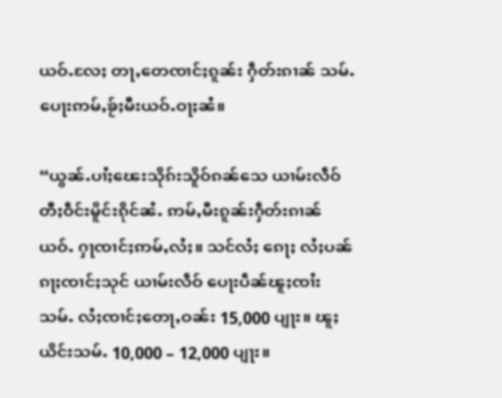ယဝ်ႉလႄႈ တႃႇတေၸၢင်ႈၵူၼ်း ႁဵတ်းၵၢၼ် သမ်ႉပေႃးဢမ်ႇၶႂ်ႈမီးယဝ်ႉဝႃႈၼႆ။

“ယွၼ်ႉပၢႆႈၽေးသိုၵ်းသိူဝ်ၵၼ်သေ ယၢမ်းလဵဝ် တီႈဝဵင်းမိူင်းၵိုင်ၼႆႉ ဢမ်ႇမီးၵူၼ်းႁဵတ်းၵၢၼ်ယဝ်ႉ ႁႃၸၢင်ႈဢမ်ႇလႆႈ။ သင်လႆႈ ၵေႃႈ လႆႈပၼ်ၵႃႈၸၢင်ႈသုင် ယၢမ်းလဵဝ် ပေႃးပဵၼ်ၽူႈၸၢႆးသမ်ႉ လႆႈၸၢင်ႈတေႃႇဝၼ်း 15,000 ပျႃး။ ၽူႈယိင်းသမ်ႉ 10,000 – 12,000 ပျႃး။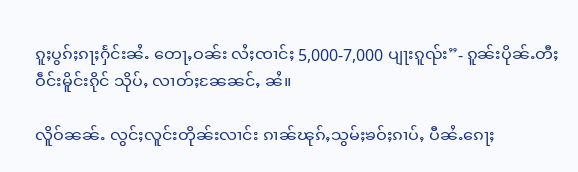ၵူႈပွၵ်ႈၵႃႈႁႅင်းၼႆႉ တေႃႇဝၼ်း လႆႈၸၢင်ႈ 5,000-7,000 ပျႃးၵူၺ်း”- ၵူၼ်းပိုၼ်ႉတီႈ ဝဵင်းမိူင်းၵိုင် သိုပ်ႇ လၢတ်ႈၼႄၼင်ႇ ၼႆ။

လိူဝ်ၼၼ်ႉ လွင်ႈလူင်းတိုၼ်းလၢင်း ၵၢၼ်ၽုၵ်ႇသွမ်ႈၶဝ်ႈၵၢပ်ႇ ပီၼႆႉၵေႃႈ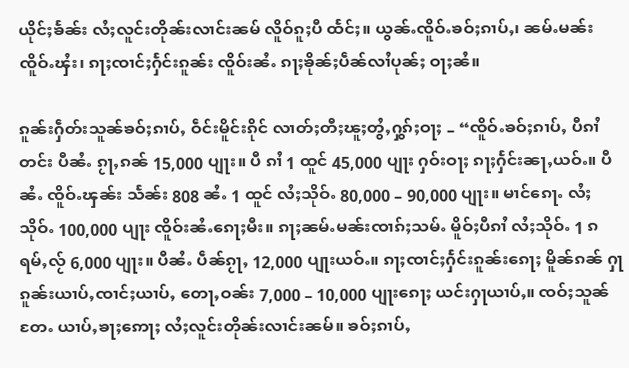ယိုင်ႈၶႅၼ်း လႆႈလူင်းတိုၼ်းလၢင်းၼမ် လိူဝ်ၵူႈပီ ထႅင်ႈ။ ယွၼ်ႉၸိူဝ်ႉၶဝ်ႈၵၢပ်ႇ၊ ၼမ်ႉမၼ်းၸိူဝ်ႉၾႆး၊ ၵႃႈၸၢင်ႈႁႅင်းၵူၼ်း ၸိူဝ်းၼႆႉ ၵႃႈၶိုၼ်ႈပဵၼ်လၢႆပုၼ်ႈ ဝႃႈၼႆ။

ၵူၼ်းႁဵတ်းသူၼ်ၶဝ်ႈၵၢပ်ႇ ဝဵင်းမိူင်းၵိုင် လၢတ်ႈတီႈၽူႈတွႆႇႁွၵ်ႈဝႃႈ – “ၸိူဝ်ႉၶဝ်ႈၵၢပ်ႇ ပီၵၢႆတင်း ပီၼႆႉ ၵႂႃႇၵၼ် 15,000 ပျႃး။ ပီ ၵၢႆ 1 ထူင် 45,000 ပျႃး ႁဝ်းဝႃႈ ၵႃႈႁႅင်းၼႃႇယဝ်ႉ။ ပီၼႆႉ ၸိူဝ်ႉၾၼ်း သႅၼ်း 808 ၼႆႉ 1 ထူင် လႆႈသိုဝ်ႉ 80,000 – 90,000 ပျႃး။ မၢင်ၵေႃႉ လႆႈသိုဝ်ႉ 100,000 ပျႃး ၸိူဝ်းၼႆႉၵေႃႈမီး။ ၵႃႈၼမ်ႉမၼ်းၸၢၵ်ႈသမ်ႉ မိူဝ်ႈပီၵၢႆ လႆႈသိုဝ်ႉ 1 ၵရမ်ႇလႂ် 6,000 ပျႃး။ ပီၼႆႉ ပဵၼ်ၵႂႃႇ 12,000 ပျႃးယဝ်ႉ။ ၵႃႈၸၢင်ႈႁႅင်းၵူၼ်းၵေႃႈ မိူၼ်ၵၼ် ႁႃၵူၼ်းယၢပ်ႇၸၢင်ႈယၢပ်ႇ တေႃႇဝၼ်း 7,000 – 10,000 ပျႃးၵေႃႈ ယင်းႁႃယၢပ်ႇ။ ၸဝ်ႈသူၼ်တႄႉ ယၢပ်ႇၶႃႈဢေႃႈ လႆႈလူင်းတိုၼ်းလၢင်းၼမ်။ ၶဝ်ႈၵၢပ်ႇ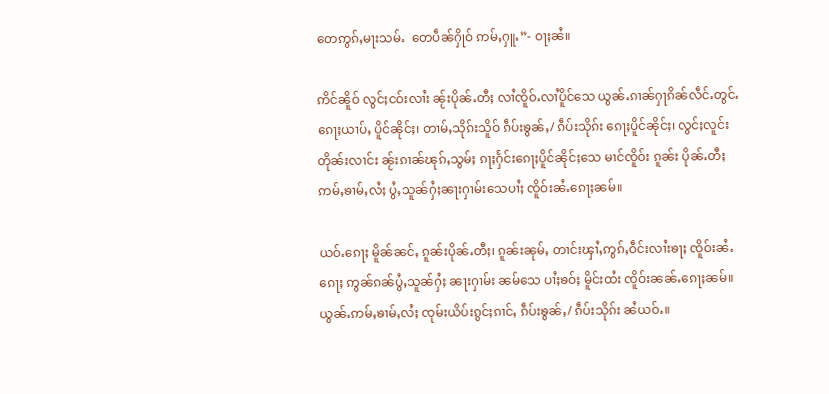တေဢွၵ်ႇမႃးသမ်ႉ  တေပဵၼ်ႁိုဝ် ဢမ်ႇႁူႉ”- ဝႃႈၼႆ။

ဢိင်ၼိူဝ် လွင်ႈငဝ်းလၢႆး ၼႂ်းပိုၼ်ႉတီႈ လၢႆၸိူဝ်ႉလၢႆပိူင်သေ ယွၼ်ႉၵၢၼ်ႁႃၵိၼ်လဵင်ႉတွင်ႉၵေႃႈယၢပ်ႇ ပိူင်ၼိုင်ႈ၊ တၢမ်ႇသိုၵ်းသိူဝ် ၵဵပ်းၶွၼ်ႇ/ ၵဵပ်းသိုၵ်း ၵေႃႈပိူင်ၼိုင်ႈ၊ လွင်ႈလူင်းတိုၼ်းလၢင်း ၼႂ်းၵၢၼ်ၽုၵ်ႇသွမ်ႈ ၵႃႈႁႅင်းၵေႃႈပိူင်ၼိုင်ႈသေ မၢင်ၸိူဝ်း ၵူၼ်း ပိုၼ်ႉတီႈ ဢမ်ႇၶၢမ်ႇလႆႈ ပွႆႇသူၼ်ႁႆႈၼႃးႁၢမ်းသေပၢႆႈ ၸိူဝ်းၼႆႉၵေႃႈၼမ်။

ယဝ်ႉၵေႃႈ မိူၼ်ၼင်ႇ ၵူၼ်းပိုၼ်ႉတီႈ၊ ၵူၼ်းၼုမ်ႇ တၢင်းၾၢႆႇဢွၵ်ႇဝဵင်းလၢႆးၶႃႈ ၸိူဝ်းၼႆႉၵေႃႈ ဢွၼ်ၵၼ်ပွႆႇသူၼ်ႁႆႈ ၼႃးႁၢမ်း ၼမ်သေ ပၢႆႈၶဝ်ႈ မိူင်းထႆး ၸိူဝ်းၼၼ်ႉၵေႃႈၼမ်။ ယွၼ်ႉဢမ်ႇၶၢမ်ႇလႆႈ ၸုမ်းယိပ်းၵွင်ႈၵၢင်ႇ ၵဵပ်းၶွၼ်ႇ/ ၵဵပ်းသိုၵ်း ၼႆယဝ်ႉ။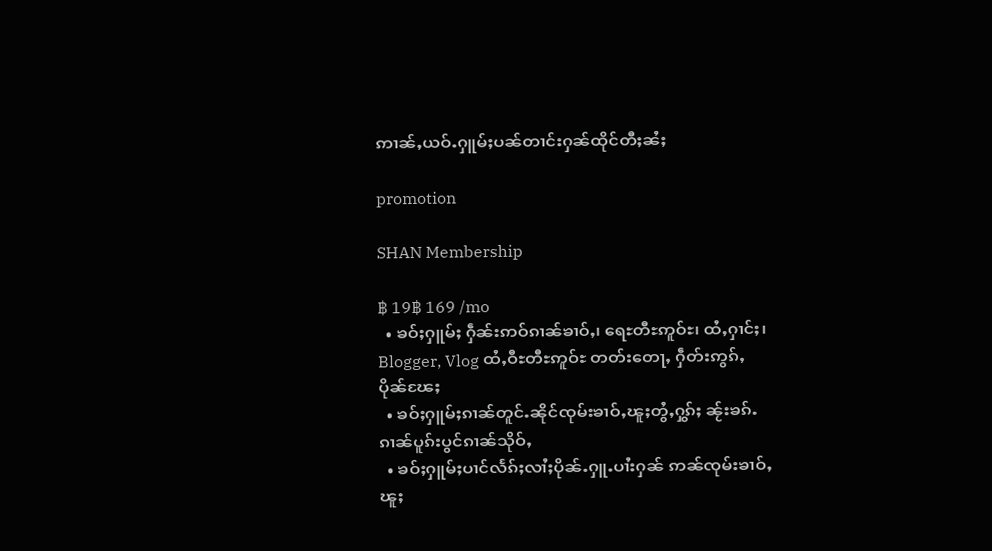ဢၢၼ်ႇယဝ်ႉႁူမ်ႈပၼ်တၢင်းႁၼ်ထိုင်တီႈၼႆႈ

promotion

SHAN Membership

฿ 19฿ 169 /mo
  • ၶဝ်ႈႁူမ်ႈ ႁဵၼ်းဢဝ်ၵၢၼ်ၶၢဝ်ႇ၊ ရေႊတီႊဢူဝ်ႊ၊ ထႆႇႁၢင်ႈ၊ Blogger, Vlog ထႆႇဝီႊတီႊဢူဝ်ႊ တတ်းတေႃႇ ႁဵတ်းဢွၵ်ႇ ပိုၼ်ၽႄႈ
  • ၶဝ်ႈႁူမ်ႈၵၢၼ်တူင်ႉၼိုင်ၸုမ်းၶၢဝ်ႇၽူႈတွႆႇႁွၵ်ႈ ၼႂ်းၶၵ်ႉၵၢၼ်ပူၵ်းပွင်ၵၢၼ်သိုဝ်ႇ
  • ၶဝ်ႈႁူမ်ႈပၢင်လႅၵ်ႈလၢႆႈပိုၼ်ႉႁူႉပၢႆးႁၼ် ဢၼ်ၸုမ်းၶၢဝ်ႇၽူႈ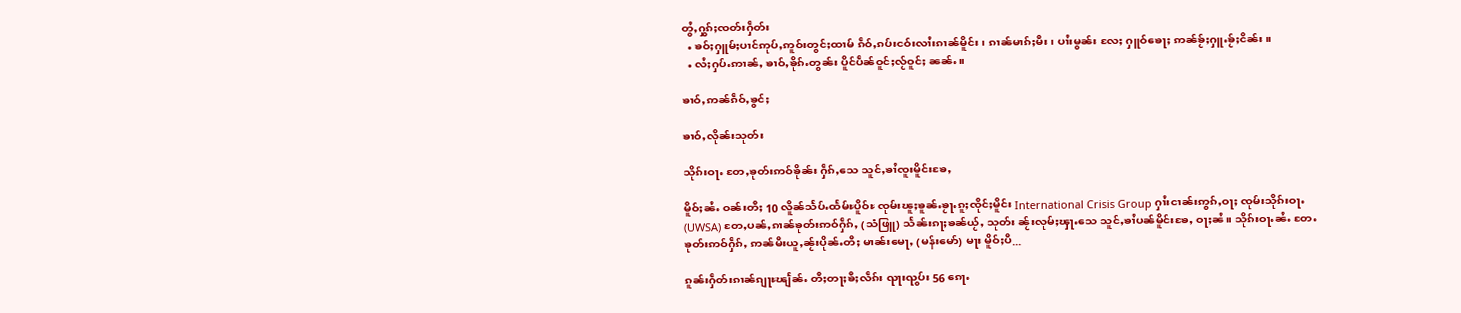တွႆႇႁွၵ်ႈၸတ်းႁဵတ်း
  • ၶဝ်ႈႁူမ်ႈပၢင်ဢုပ်ႇဢူဝ်းတွင်ႈထၢမ် ၵဵဝ်ႇၵပ်းငဝ်းလၢႆးၵၢၼ်မိူင်း၊ ၵၢၼ်မၢၵ်ႈမီး၊ ပၢႆးမွၼ်း လႄႈ ႁူဝ်ၶေႃႈ ဢၼ်ၶႂ်ႈႁူႉၶႂ်ႈငိၼ်း။
  • လႆႈႁပ်ႉဢၢၼ်ႇ ၶၢဝ်ႇၶိုၵ်ႉတွၼ်း ပိူင်ပဵၼ်ဝူင်ႈလႂ်ဝူင်ႈ ၼၼ်ႉ။

ၶၢဝ်ႇဢၼ်ၵဵဝ်ႇၶွင်ႈ

ၶၢဝ်ႇလိုၼ်းသုတ်း

သိုၵ်းဝႃႉ တႄႇၶုတ်းဢဝ်ၶိုၼ်း ႁဵၵ်ႇသေ သူင်ႇၶၢႆၸူးမိူင်းၶႄႇ

မိူဝ်ႈၼႆႉ ဝၼ်းတီႈ 10 လိူၼ်သႅပ်ႉထႅမ်ႊပိူဝ်ႊ ၸုမ်းၽူႈၶူၼ်ႉၶႂႃႉၵူႈၸိုင်ႈမိူင်း International Crisis Group ႁၢႆးငၢၼ်းဢွၵ်ႇဝႃႈ ၸုမ်းသိုၵ်းဝႃႉ (UWSA) တႄႇပၼ်ႇၵၢၼ်ၶုတ်းဢဝ်ႁဵၵ်ႇ (သံဖြူ) သႅၼ်းၵႃႈၶၼ်ယႂ်ႇ သုတ်း ၼႂ်းလုမ်ႈၾႃႉသေ သူင်ႇၶၢႆပၼ်မိူင်းၶႄႇ ဝႃႈၼႆ။ သိုၵ်းဝႃႉၼႆႉ တႄႉၶုတ်းဢဝ်ႁဵၵ်ႇ ဢၼ်မီးယူႇၼႂ်းပိုၼ်ႉတီႈ မၢၼ်းမေႃႇ (မန်းမော်) မႃး မိူဝ်ႈပီ...

ၵူၼ်းႁဵတ်းၵၢၼ်ၵျႃႊၽျႅၼ်ႉ တီႈတႃႈၶီႈလဵၵ်း ၺႃးၺွပ်း 56 ၵေႃႉ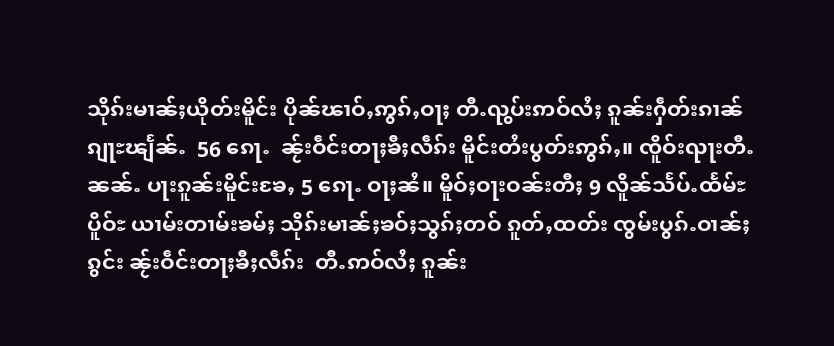သိုၵ်းမၢၼ်ႈယိုတ်းမိူင်း ပိုၼ်ၽၢဝ်ႇဢွၵ်ႇဝႃႈ တီႉၺွပ်းဢဝ်လႆႈ ၵူၼ်းႁဵတ်းၵၢၼ်ၵျႃႊၽျႅၼ်ႉ  56 ၵေႃႉ  ၼႂ်းဝဵင်းတႃႈၶီႈလဵၵ်း မိူင်းတႆးပွတ်းဢွၵ်ႇ။ ၸိူဝ်းၺႃးတီႉၼၼ်ႉ ပႃးၵူၼ်းမိူင်းၶႄႇ 5 ၵေႃႉ ဝႃႈၼႆ။ မိူဝ်ႈဝႃးဝၼ်းတီႈ 9 လိူၼ်သႅပ်ႉထႅမ်ႊပိူဝ်ႊ ယၢမ်းတၢမ်းၶမ်ႈ သိုၵ်းမၢၼ်ႈၶဝ်ႈသွၵ်ႈတဝ် ၵူတ်ႇထတ်း ၸွမ်းပွၵ်ႉဝၢၼ်ႈၵွင်း ၼႂ်းဝဵင်းတႃႈၶီႈလဵၵ်း  တီႉဢဝ်လႆႈ ၵူၼ်း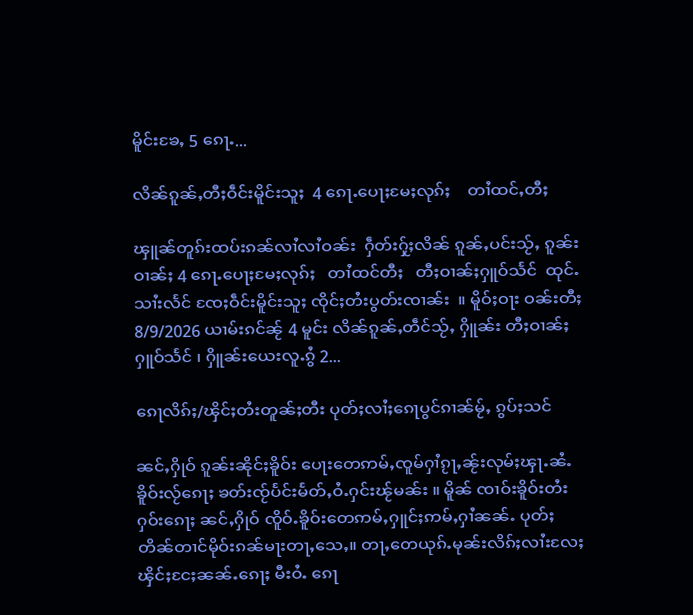မိူင်းၶႄႇ 5 ၵေႃႉ...

လိၼ်ၵူၼ်ႇတီႈဝဵင်းမိူင်းသူႈ  4 ၵေႃႉပေႃႈမႄႈလုၵ်ႈ    တၢႆထင်ႇတီႈ

ၾူၼ်တူၵ်းထပ်းၵၼ်လၢႆလၢႆဝၼ်း  ႁဵတ်းႁႂ်ႈလိၼ် ၵူၼ်ႇပင်းသႂ်ႇ ၵူၼ်းဝၢၼ်ႈ 4 ၵေႃႉပေႃႈမႄႈလုၵ်ႈ   တၢႆထင်တီႈ   တီႈဝၢၼ်ႈႁူဝ်သႅင်  ထုင်ႉသၢႆးလႅင် ၸႄႈဝဵင်းမိူင်းသူႈ ၸိုင်ႈတႆးပွတ်းၸၢၼ်း  ။ မိူဝ်ႈဝႃး ဝၼ်းတီႈ 8/9/2026 ယၢမ်းၵင်ၼႂ် 4 မူင်း လိၼ်ၵူၼ်ႇတဵင်သႂ်ႇ ႁိူၼ်း တီႈဝၢၼ်ႈ ႁူဝ်သႅင် ၊ ႁိူၼ်းယေးလူႉၵွႆ 2...

ၵေႃလိၵ်ႈ/ၾိင်ႈတႆးတူၼ်ႈတီး ပုတ်ႈလၢႆႈၵေႃပွင်ၵၢၼ်မႂ်ႇ ၵွပ်ႈသင်

ၼင်ႇႁိုဝ် ၵူၼ်းၼိုင်ႈၶိူဝ်း ပေႃးတေဢမ်ႇၸူမ်ႁၢႆၵႂႃႇၼႂ်းလုမ်ႈၾႃႉၼႆႉ ၶိူဝ်းလႂ်ၵေႃႈ ၶတ်းၸႂ်ပႅင်းမႅတ်ႇဝႆႉႁင်းၽႂ်မၼ်း ။ မိူၼ် ၸၢဝ်းၶိူဝ်းတႆးႁဝ်းၵေႃႈ ၼင်ႇႁိုဝ် ၸိူဝ်ႉၶိူဝ်းတေဢမ်ႇႁူင်ႈဢမ်ႇႁၢႆၼၼ်ႉ ပုတ်ႈတိၼ်တၢင်မိုဝ်းၵၼ်မႃးတႃႇသေႇ။ တႃႇတေယုၵ်ႉမုၼ်းလိၵ်ႈလၢႆးလႄႈၾိင်ႈငႄႈၼၼ်ႉၵေႃႈ မီးဝႆႉ ၵေႃ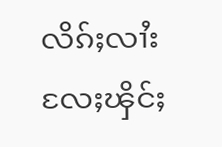လိၵ်ႈလၢႆးလႄႈၾိင်ႈ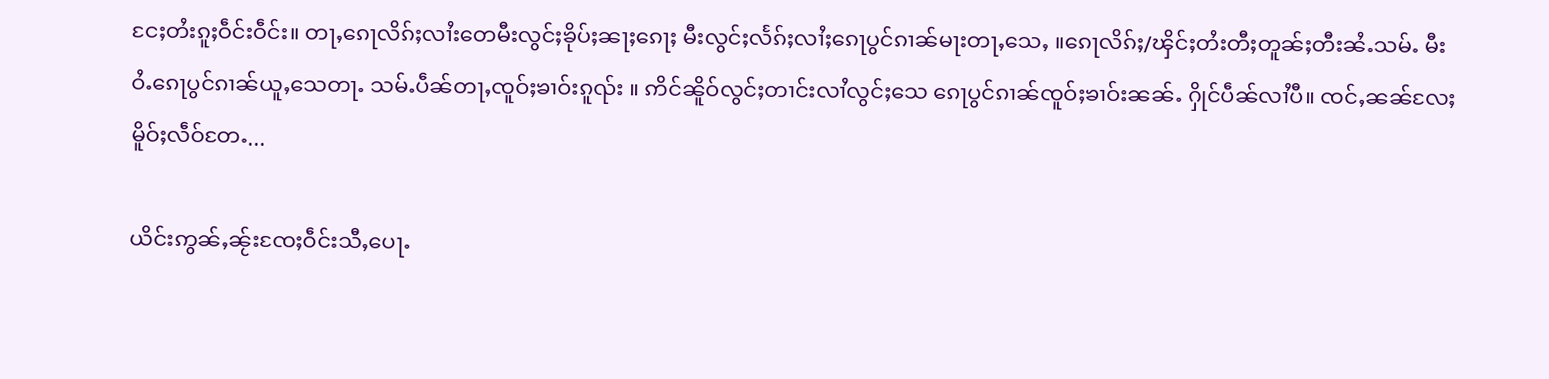ငႄႈတႆးၵူႈဝဵင်းဝဵင်း။ တႃႇၵေႃလိၵ်ႈလၢႆးတေမီးလွင်ႈၶိုပ်ႈၼႃႈၵေႃႈ မီးလွင်ႈလႅၵ်ႈလၢႆႈၵေႃပွင်ၵၢၼ်မႃးတႃႇသေႇ ။ၵေႃလိၵ်ႈ/ၾိင်ႈတႆးတီႈတူၼ်ႈတီးၼႆႉသမ်ႉ မီးဝႆႉၵေႃပွင်ၵၢၼ်ယူႇသေတႃႉ သမ်ႉပဵၼ်တႃႇၸူဝ်ႈၶၢဝ်းၵူၺ်း ။ ဢိင်ၼိူဝ်လွင်ႈတၢင်းလၢႆလွင်ႈသေ ၵေႃပွင်ၵၢၼ်ၸူဝ်ႈၶၢဝ်းၼၼ်ႉ ႁိုင်ပဵၼ်လၢႆပီ။ ၸင်ႇၼၼ်လႄႈ မိူဝ်ႈလဵဝ်တႄႉ...

ယိင်းဢွၼ်ႇၼႂ်းၸႄႈဝဵင်းသီႇပေႃႉ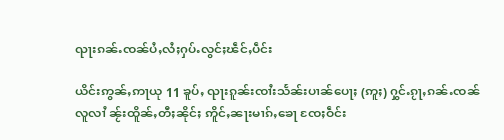ၺႃးၵၼ်ႉၸၼ်ပႆႇလႆႈႁပ်ႉလွင်ႈၽဵင်ႇပဵင်း

ယိင်းဢွၼ်ႇဢႃယု 11 ၶူပ်ႇ ၺႃးၵူၼ်းၸၢႆးသႅၼ်းပၢၼ်ပေႃႈ (ဢူႈ) ႁွင်ႉၵႂႃႇၵၼ်ႉၸၼ်လူလၢႆ ၼႂ်းထိူၼ်ႇတီႈၼိုင်ႈ ဢိူင်ႇၼႃးမၢၵ်ႇၶေႃ ၸႄႈဝဵင်း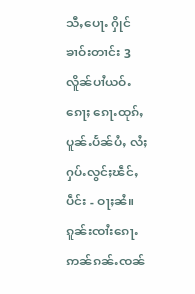သီႇပေႃႉ ႁိုင် ၶၢဝ်းတၢင်း 3 လိူၼ်ပၢႆယဝ်ႉ ၵေႃႈ ၵေႃႉထုၵ်ႇပူၼ်ႉပႅၼ်ပႆႇ လႆႈႁပ်ႉလွင်ႈၽဵင်ႇပဵင်း - ဝႃႈၼႆ။ ၵူၼ်းၸၢႆးၵေႃႉဢၼ်ၵၼ်ႉၸၼ်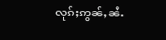လုၵ်ႈဢွၼ်ႇၼႆႉ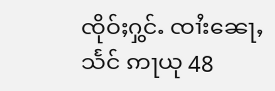ၸိုဝ်ႈႁွင်ႉ ၸၢႆးၼေႃႇသႅင် ဢႃယု 48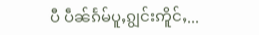ပီ ပဵၼ်ၵႅမ်ပူႇၵျွင်းဢိူင်ႇ...